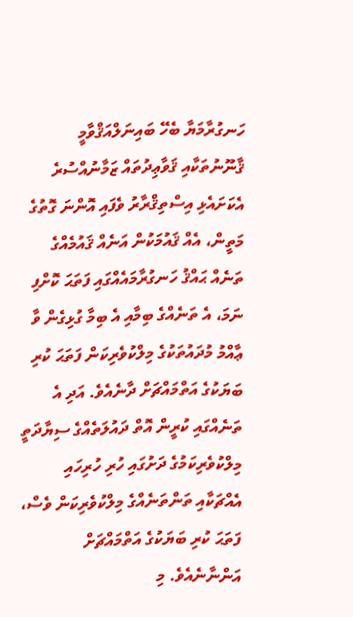ހަނގުރާމަޔާ ބެހޭ ބައިނަލްއަޤްވާމީ ޤާނޫނުތަކާއި ޤަވާޢިދުތައް ޒަމާނުއްސުރެ އެކަށައެޅި އިސްތިޤްރާރު ވެފައި އޮންނަ ގޮތުގެ މަތީން، އެއް ޤައުމަކުން އަނެއް ޤައުމެއްގެ ތަނެއް ޙައްޤު ހަނގުރާމައެއްގައި ފަތަޙަ ކޮށްފި ނަމަ، އެ ތަނެއްގެ ބިމާއި އެ ބިމާ ގުޅިގެން ވާ ޢާއްމު މުދައުތަކުގެ މިލްކުވެރިކަން ފަތަޙަ ކުރި ބަޔަކުގެ އަތްމައްޗަށް ދާނެއެވެ. އަދި އެ ތަނެއްގައި ކުރީން އޮތް ދައުލަތެއްގެ ސިޔާދަތީ މިލްކުވެރިކަމުގެ ދަށުގައި ހުރި ހުރިހައި އެއްޗަކާއި ތަންތަނެއްގެ މިލްކުވެރިކަން ވެސް، ފަތަޙަ ކުރި ބަޔަކުގެ އަތްމައްޗަށް އަންނާނެއެވެ. މި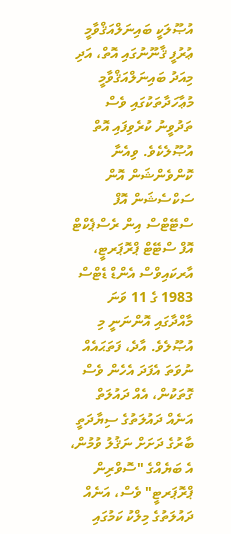އުޞޫލަކީ ބައިނަލްއަޤްވާމީ ޢުރުފީ ޤާނޫނުގައި އޮތް، އަދި މިއަދު ބައިނަލްއަޤްވާމީ މުޢާހަދާތަކުގައި ވެސް ތަދުވީނު ކުރެވިފައި އޮތް އުޞޫލެކެވެ. ވިއެނާ ކޮންވެންޝަން އޮން ސަކްސެޝަން އޮފް ސްޓޭޓްސް އިން ރެސްޕެކްޓް އޮފް ސްޓޭޓް ޕްރޮޕަރޓީ، އާރކައިވްސް އެންޑް ޑެޓްސް 1983 ގެ 11 ވަނަ މާއްދާގައި އޮންނަނީ މި އުޞޫލެވެ. އާދެ، ފަތަޙައެއް ނުވަތަ އެފަދަ އެހެން ވެސް ގޮތަކުން، އެއް ދައުލަތް އަނެއް ދައުލަތުގެ ސިޔާދަތީ ބާރުގެ ދަށަށް ނަޤުލު ވުމުން، އެ ބަޔެއްގެ "ސޮވްރިން ޕްރޮޕަރޓީ" ވެސް، އަނެއް ދައުލަތުގެ މިލްކު ކަމުގައި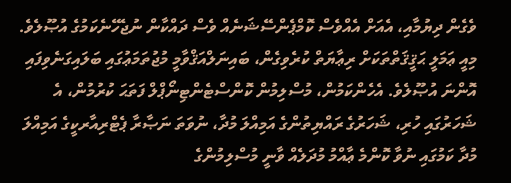ވެގެން ދިޔުމާއި، އެއަށް އެއްވެސް ކޮމްޕެންސޭޝަނެއް ވެސް ދައްކާން ނުޖެހޭނެކަމުގެ އުޞޫލެވެ. މިއީ ޢަމަލީ ޙަޤީޤަތްތަކަށް ރިޢާޔަތް ކުރެވިގެން، ބައިނަލްއަޤްވާމީ މުޖުތަމަޢުގައި ބަލައިގަނެވިފައި އޮންނަ އުޞޫލެވެ. އެހެންކަމުން، މުސްލިމުން ކޮންސްޓެންޓިނޯޕްލް ފަތަޙަ ކުރުމުން، އެ ޝަހަރުގައި ހުރި، ޝަހަރުގެ ރައްޔިތުންގެ އަމިއްލަ މުދާ، ނުވަތަ ނަޞާރާ ޕެޓްރިއާރކީގެ އަމިއްލަ މުދާ ކަމުގައި ނުވާ ކޮންމެ ޢާއްމު މުދަލެއް ވާނީ މުސްލިމުންގެ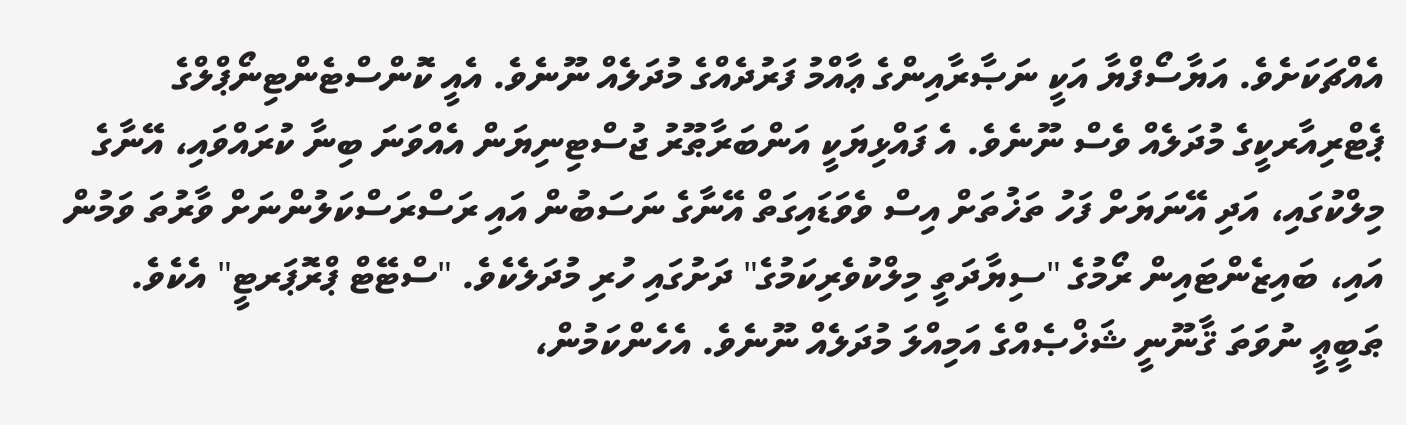އެއްޗަކަށެވެ. އަޔާސޯފްޔާ އަކީ ނަޞާރާއިންގެ ޢާއްމު ފަރުދެއްގެ މުދަލެއް ނޫނެވެ. އެއީ ކޮންސްޓެންޓިނޯޕްލްގެ ޕެޓްރިއާރކީގެ މުދަލެއް ވެސް ނޫނެވެ. އެ ފައްޅިޔަކީ އަންބަރާޠޫރު ޖުސްޓިނިޔަން އެއްވަނަ ބިނާ ކުރައްވައި، އޭނާގެ މިލްކުގައި، އަދި އޭނަޔަށް ފަހު ތަޚުތަށް އިސް ވެވަޑައިގަތް އޭނާގެ ނަސަބުން އައި ރަސްރަސްކަލުންނަށް ވާރުތަ ވަމުން އައި، ބައިޒެންޓައިން ރޯމުގެ "ސިޔާދަތީ މިލްކުވެރިކަމުގެ" ދަށުގައި ހުރި މުދަލެކެވެ. "ސްޓޭޓް ޕްރޮޕަރޓީ" އެކެވެ. ޠަބީޢީ ނުވަތަ ޤާނޫނީ ޝަޚްޞެއްގެ އަމިއްލަ މުދަލެއް ނޫނެވެ. އެހެންކަމުން،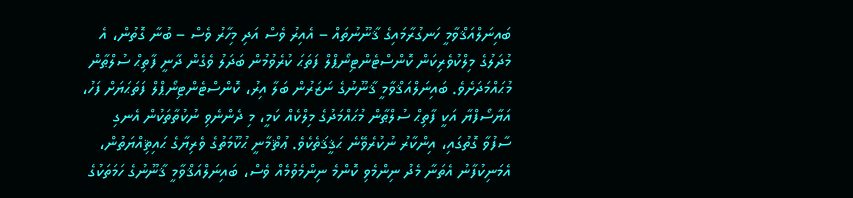ބައިނަލްއަޤްވާމީ ހަނގުރާމައިގެ ޤާނޫނުތައް – އެއިރު ވެސް އަދި މިހާރު ވެސް – ބުނާ ގޮތުން، އެ މުދަލުގެ މިލްކުވެރިކަން ކޮންސްޓެންޓިނޯޕްލް ފަތަޙަ ކުރެވުމުން ބަދަލު ވެގެން ދާނީ ފާތިޙް ސުލްޠާން މުޙައްމަދަށެވެ. ބައިނަލްއަޤްވާމީ ޤާނޫނުގެ ނަޒަރުން ބަލާ އިރު، ކޮންސްޓެންޓިނޯޕްލް ފަތަޙަޔަށް ފަހު، އަޔާސޯފްޔާ އަކީ ފާތިޙް ސުލްޠާން މުޙައްމަދުގެ މިލްކެއް ކަމީ، މި ދެންނެވި ނުކުތާތަކުން އެނގި ސާފުވާ ގޮތުގައި، އިންކާރު ނުކުރެވޭނެ ޙަޤީޤަތެކެވެ. ޢުޘްމާނީ ޙުކޫމަތުގެ ވެރިޔާގެ ޙައިޘިއްޔަތުން، އެމަނިކުފާނު އެތަނާ މެދު ނިންމެވި ކޮންމެ ނިންމެވުމެއް ވެސް، ބައިނަލްއަޤްވާމީ ޤާނޫނުގެ ހަމަތަކުގެ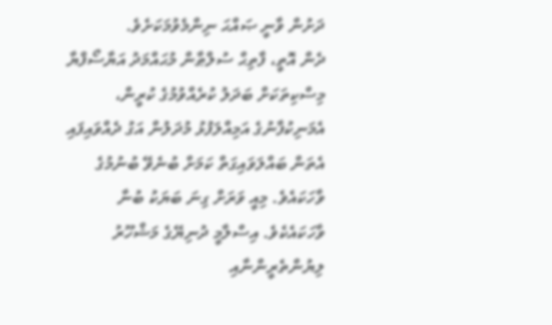ދަށުން ވާނީ ޞައްޙަ ނިންމެވުމަކަށެވެ.
ދެން އޮތީ، ފާތިޙް ސުލްޠާން މުޙައްމަދު އަޔާސޯފްޔާ މިސްކިތަކަށް ބަދަލު ކުރެއްވުމުގެ ކުރީން، އެމަނިކުފާނުގެ އަމިއްލަފުޅު މުދަލުން އަގު ދެއްވައިފައި އެތަން ބައްލަވައިގަތް ކަމަށް ބުނެވޭ ބުނުމުގެ ވާހަކައެވެ. މިއީ ވަރަށް ގިނަ ބަޔަކު ބުނާ ވާހަކައެކެވެ. އިސްލާމީ ދުނިޔޭގެ މަޝްހޫރު ލިޔުންތެރީންނާއި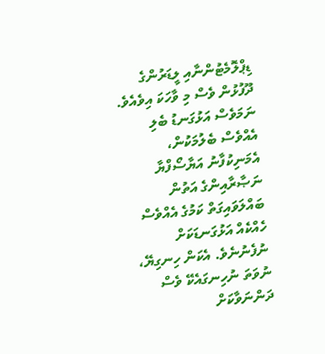ޑިޕްލޮމެޓުންނާއި ލީޑަރުންގެ ދޫފުޅުން ވެސް މި ވާހަކަ އިވެއެވެ. ނަމަވެސް އަޅުގަނޑު ބެލި އެއްވެސް ބެލުމަކުން، އެމަނިކުފާނު އަޔާސޯފްޔާ ނަޞާރާއިންގެ އަތުން ބައްލަވައިގަތް ކަމުގެ އެއްވެސް ހެއްކެއް އަޅުގަނޑަކަށް ނުފެނުނެވެ. އެކަން ހިނގިޔޭ، ނުވަތަ ނުހިނގައެކޭ ވެސް ދަންނަވާކަށް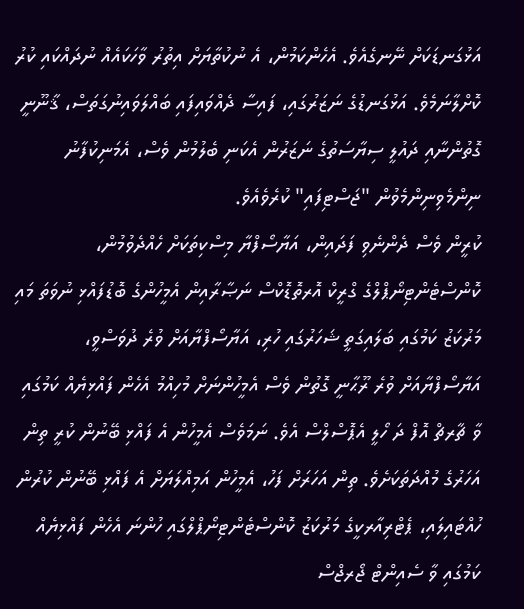އަޅުގަނޑަކަށް ނޭނގެއެވެ. އެހެންކަމުން، އެ ނުކުތާޔަށް އިތުރު ވާހަކައެއް ނުދައްކައި ކުރު ކޮށްލާނަމެވެ. އަޅުގަނޑުގެ ނަޒަރުގައި، ފައިސާ ދެއްވައިފައި ބައްލަވައިނުގަތަސް، ޤާނޫނީ ގޮތުންނާއި ދައުލީ ސިޔާސަތުގެ ނަޒަރުން އެކަނި ބެލުމުން ވެސް، އެމަނިކުފާނު ނިންމެވިނިންމެވުން "ޖަސްޓިފައި" ކުރެވެއެވެ.
ކުރީން ވެސް ދެންނެވި ފަދައިން، އަޔާސޯފްޔާ މިސްކިތަކަށް ހެއްދެވުމުން، ކޮންސްޓެންޓިނޯޕްލްގެ ގްރީކް އޮރތޮޑޮކްސް ނަޞާރާއިން އެމީހުންގެ ބޮޑުފައްޅި ނުވަތަ މައި މަރުކަޒު ކަމުގައި ބަލައިގަތީ ޝަހަރުގައި ހުރި، އަޔާސޯފްޔާއަށް ވުރެ ދުވަސްވީ، އަޔާސޯފްޔާއަށް ވުރެ ރޫޙާނީ ގޮތުން ވެސް އެމީހުންނަށް މުހިއްމު އެހެން ފައްޅިޔެއް ކަމުގައި ވާ ޗާރޗް އޮފް ދަ ހޯލީ އެޕޮސްލްސް އެވެ. ނަމަވެސް އެމީހުން އެ ފައްޅި ބޭނުން ކުރީ ތިން އަހަރުގެ މުއްދަތަކަށެވެ. ތިން އަހަރަށް ފަހު، އެމީހުން އަމިއްލަޔަށް އެ ފައްޅި ބޭނުން ކުރުން ހުއްޓައިލައި، ޕެޓްރިއާރކީގެ މަރުކަޒު ކޮންސްޓެންޓިނޯޕްލްގައި ހުންނަ އެހެން ފައްޅިޔެއް ކަމުގައި ވާ ސެއިންޓް ޖޯރޖްސް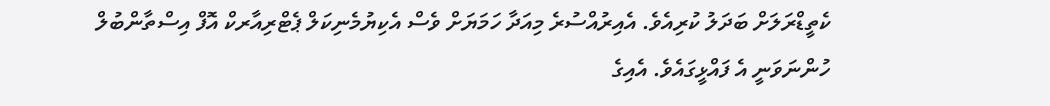ކެތީޑްރަލަށް ބަދަލު ކުރިއެވެ. އެއިރުއްސުރެ މިއަދާ ހަމަޔަށް ވެސް އެކިޔުމެނިކަލް ޕެޓްރިއާރކް އޮފް އިސްތާންބުލް ހުންނަވަނީ އެ ފައްޅީގައެވެ. އެއިގެ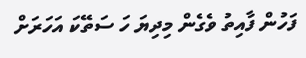ފަހުން ފާއިތު ވެގެން މިދިޔަ ހަ ސަތޭކަ އަހަރަށް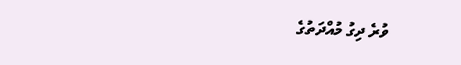ވުރެ ދިގު މުއްދަތުގެ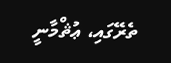ތެރޭގައި، ޢުޘްމާނީ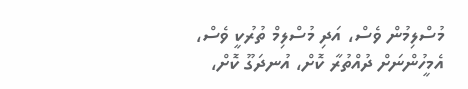މުސްލިމުން ވެސް، އަދި މުސްލިމް ތުރުކީ ވެސް، އެމީހުންނަށް ދުއްތުރާ ކޮށް، އުނދަގޫ ކޮށް،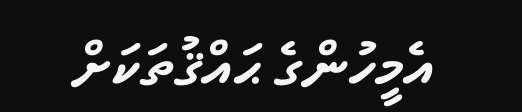އެމީހުންގެ ޙައްޤުތަކަށް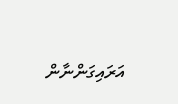އަރައިގަންނާން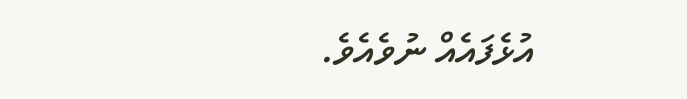އުޅެފައެއް ނުވެއެވެ.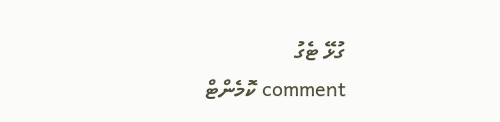ގުޅޭ ޓެގު
comment ކޮމެންޓް